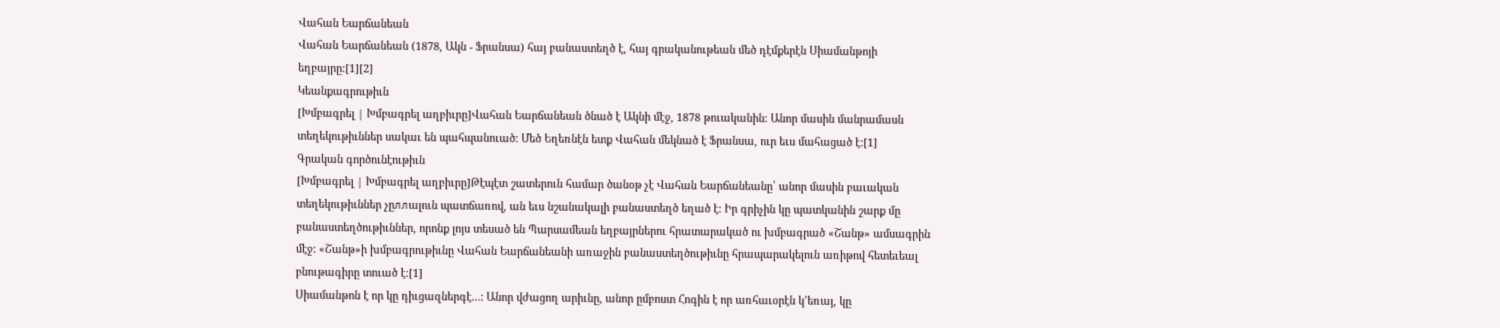Վահան Եարճանեան
Վահան Եարճանեան (1878, Ակն - Ֆրանսա) հայ բանաստեղծ է, հայ գրականութեան մեծ դէմքերէն Սիամանթոյի եղբայրը:[1][2]
Կեանքագրութիւն
[Խմբագրել | Խմբագրել աղբիւրը]Վահան Եարճանեան ծնած է Ակնի մէջ, 1878 թուականին: Անոր մասին մանրամասն տեղեկութիւններ սակաւ են պահպանուած: Մեծ Եղեռնէն ետք Վահան մեկնած է Ֆրանսա, ուր եւս մահացած է:[1]
Գրական գործունէութիւն
[Խմբագրել | Խմբագրել աղբիւրը]Թէպէտ շատերուն համար ծանօթ չէ Վահան Եարճանեանը՝ անոր մասին բաւական տեղեկութիւններ չըллալուն պատճառով, ան եւս նշանակալի բանաստեղծ եղած է: Իր գրիչին կը պատկանին շարք մը բանաստեղծութիւններ, որոնք լոյս տեսած են Պարսամեան եղբայրներու հրատարակած ու խմբագրած «Շանթ» ամսագրին մէջ: «Շանթ»ի խմբագրութիւնը Վահան Եարճանեանի առաջին բանաստեղծութիւնը հրապարակելուն առիթով հետեւեալ բնութագիրը տուած է:[1]
Սիամանթոն է որ կը դիւցազներգէ…: Անոր վժացող արիւնը, անոր ըմբոստ Հոգին է որ առհաւօրէն կ՚եռայ, կը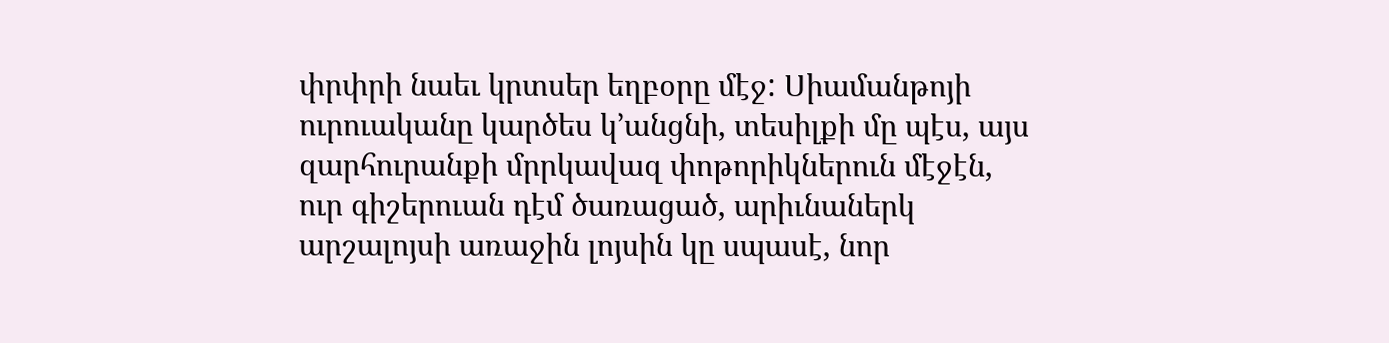փրփրի նաեւ կրտսեր եղբօրը մէջ: Սիամանթոյի ուրուականը կարծես կ՚անցնի, տեսիլքի մը պէս, այս զարհուրանքի մրրկավազ փոթորիկներուն մէջէն, ուր գիշերուան դէմ ծառացած, արիւնաներկ արշալոյսի առաջին լոյսին կը սպասէ, նոր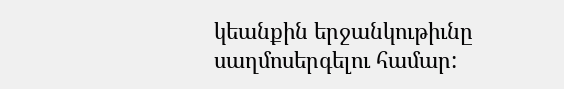կեանքին երջանկութիւնը սաղմոսերգելու համար: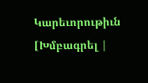Կարեւորութիւն
[Խմբագրել |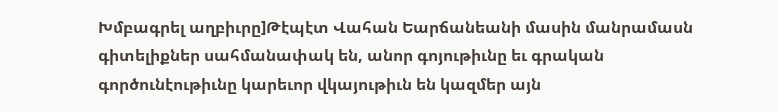Խմբագրել աղբիւրը]Թէպէտ Վահան Եարճանեանի մասին մանրամասն գիտելիքներ սահմանափակ են, անոր գոյութիւնը եւ գրական գործունէութիւնը կարեւոր վկայութիւն են կազմեր այն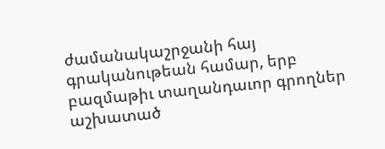ժամանակաշրջանի հայ գրականութեան համար, երբ բազմաթիւ տաղանդաւոր գրողներ աշխատած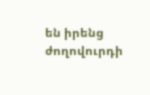են իրենց ժողովուրդի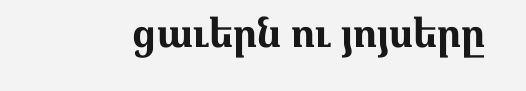ցաւերն ու յոյսերը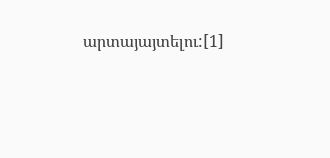արտայայտելու:[1]